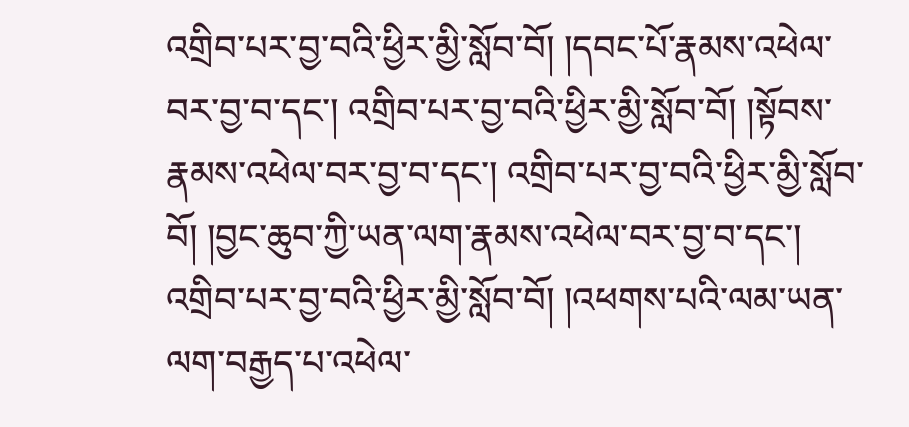འགྲིབ་པར་བྱ་བའི་ཕྱིར་མྱི་སློབ་བོ། །དབང་པོ་རྣམས་འཕེལ་བར་བྱ་བ་དང་། འགྲིབ་པར་བྱ་བའི་ཕྱིར་མྱི་སློབ་བོ། །སྟོབས་རྣམས་འཕེལ་བར་བྱ་བ་དང་། འགྲིབ་པར་བྱ་བའི་ཕྱིར་མྱི་སློབ་བོ། །བྱང་ཆུབ་ཀྱི་ཡན་ལག་རྣམས་འཕེལ་བར་བྱ་བ་དང་། འགྲིབ་པར་བྱ་བའི་ཕྱིར་མྱི་སློབ་བོ། །འཕགས་པའི་ལམ་ཡན་ལག་བརྒྱད་པ་འཕེལ་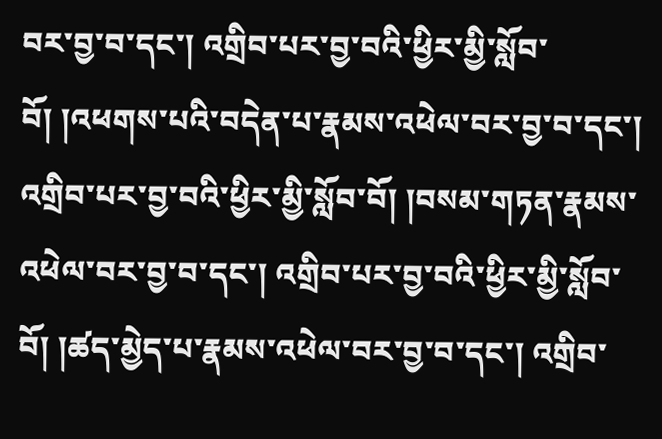བར་བྱ་བ་དང་། འགྲིབ་པར་བྱ་བའི་ཕྱིར་མྱི་སློབ་བོ། །འཕགས་པའི་བདེན་པ་རྣམས་འཕེལ་བར་བྱ་བ་དང་། འགྲིབ་པར་བྱ་བའི་ཕྱིར་མྱི་སློབ་བོ། །བསམ་གཏན་རྣམས་འཕེལ་བར་བྱ་བ་དང་། འགྲིབ་པར་བྱ་བའི་ཕྱིར་མྱི་སློབ་བོ། །ཚད་མྱེད་པ་རྣམས་འཕེལ་བར་བྱ་བ་དང་། འགྲིབ་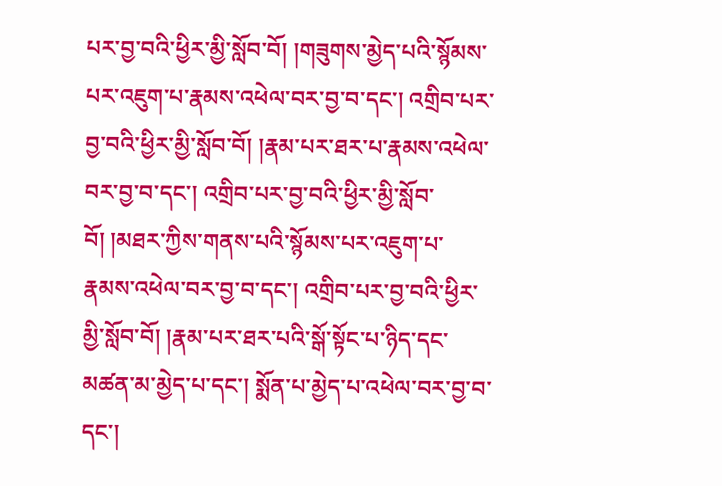པར་བྱ་བའི་ཕྱིར་མྱི་སློབ་བོ། །གཟུགས་མྱེད་པའི་སྙོམས་པར་འཇུག་པ་རྣམས་འཕེལ་བར་བྱ་བ་དང་། འགྲིབ་པར་བྱ་བའི་ཕྱིར་མྱི་སློབ་བོ། །རྣམ་པར་ཐར་པ་རྣམས་འཕེལ་བར་བྱ་བ་དང་། འགྲིབ་པར་བྱ་བའི་ཕྱིར་མྱི་སློབ་བོ། །མཐར་ཀྱིས་གནས་པའི་སྙོམས་པར་འཇུག་པ་རྣམས་འཕེལ་བར་བྱ་བ་དང་། འགྲིབ་པར་བྱ་བའི་ཕྱིར་མྱི་སློབ་བོ། །རྣམ་པར་ཐར་པའི་སྒོ་སྟོང་པ་ཉིད་དང་མཚན་མ་མྱེད་པ་དང་། སྨོན་པ་མྱེད་པ་འཕེལ་བར་བྱ་བ་དང་།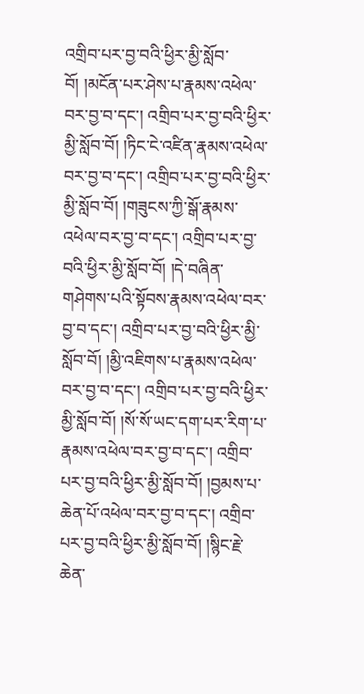འགྲིབ་པར་བྱ་བའི་ཕྱིར་མྱི་སློབ་བོ། །མངོན་པར་ཤེས་པ་རྣམས་འཕེལ་བར་བྱ་བ་དང་། འགྲིབ་པར་བྱ་བའི་ཕྱིར་མྱི་སློབ་བོ། །ཏིང་ངེ་འཛིན་རྣམས་འཕེལ་བར་བྱ་བ་དང་། འགྲིབ་པར་བྱ་བའི་ཕྱིར་མྱི་སློབ་བོ། །གཟུངས་ཀྱི་སྒོ་རྣམས་འཕེལ་བར་བྱ་བ་དང་། འགྲིབ་པར་བྱ་བའི་ཕྱིར་མྱི་སློབ་བོ། །དེ་བཞིན་གཤེགས་པའི་སྟོབས་རྣམས་འཕེལ་བར་བྱ་བ་དང་། འགྲིབ་པར་བྱ་བའི་ཕྱིར་མྱི་སློབ་བོ། །མྱི་འཇིགས་པ་རྣམས་འཕེལ་བར་བྱ་བ་དང་། འགྲིབ་པར་བྱ་བའི་ཕྱིར་མྱི་སློབ་བོ། །སོ་སོ་ཡང་དག་པར་རིག་པ་རྣམས་འཕེལ་བར་བྱ་བ་དང་། འགྲིབ་པར་བྱ་བའི་ཕྱིར་མྱི་སློབ་བོ། །བྱམས་པ་ཆེན་པོ་འཕེལ་བར་བྱ་བ་དང་། འགྲིབ་པར་བྱ་བའི་ཕྱིར་མྱི་སློབ་བོ། །སྙིང་རྗེ་ཆེན་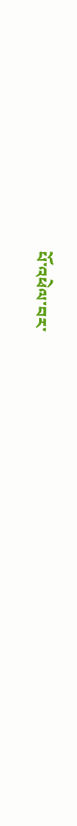པོ་འཕེལ་བར་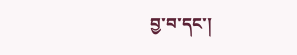བྱ་བ་དང་།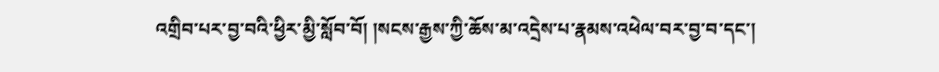འགྲིབ་པར་བྱ་བའི་ཕྱིར་མྱི་སློབ་བོ། །སངས་རྒྱས་ཀྱི་ཆོས་མ་འདྲེས་པ་རྣམས་འཕེལ་བར་བྱ་བ་དང་།